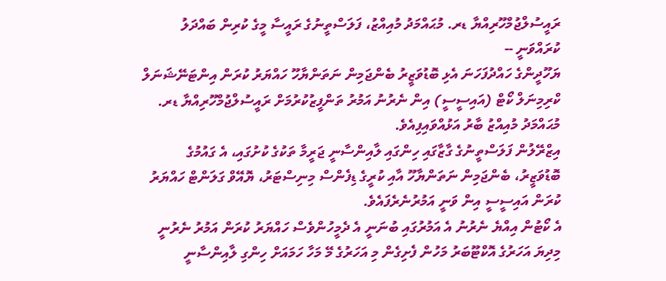ރައީސުލްޖުމްހޫރިއްޔާ ޑރ. މުޙައްމަދު މުއިއްޒު، ފަލަސްތީނުގެ ރައީސާ މީގެ ކުރިން ބައްދަލު ކުރައްވަނީ --
ޔަހޫދީންގެ ހައްދުފަހަނަ އެޅި ބޮޑުވަޒީރު ބެންޖަމިން ނަތަންޔާހޫ ހައްޔަރު ކުރަން އިންޓަނޭޝަނަލް ކްރިމިނަލް ކޯޓް (އައިސީސީ) އިން ނެރުނު އަމުރު ތަންފީޒުކުރުމަށް ރައީސުލްޖުމްހޫރިއްޔާ ޑރ. މުޙައްމަދު މުއިއްޒު ބާރު އަޅުއްވައިފިއެވެ.
އިޒްރޭލުން ފަލަސްތީނުގެ ގާޒާގައި ހިންގައި ލާއިންސާނީ ޖަރީމާ ތަކުގެ ކުށުގައި، އެ ގައުމުގެ ބޮޑުވަޒީރު، ބެންޖަމިން ނަތަންޔާހޫ އާއި ކުރީގެ ޑިފެންސް މިނިސްޓަރު، ޔޮއޭވް ގަލަންޓް ހައްޔަރު ކުރަން އައިސީސީ އިން ވަނީ އަމުރުނެރެފައެވެ.
އެ ކޯޓުން އިއްޔެ ނެރުނު އެ އަމުރުގައި ބުނަނީ އެ ދެމީހުންވެސް ހައްޔަރު ކުރަން އަމުރު ނެރުނީ މިދިޔަ އަހަރުގެ އޮކްޓޫބަރު މަހުން ފެށިގެން މި އަހަރުގެ މޭ މަހާ ހަމައަށް ހިންގި ލާއިންސާނީ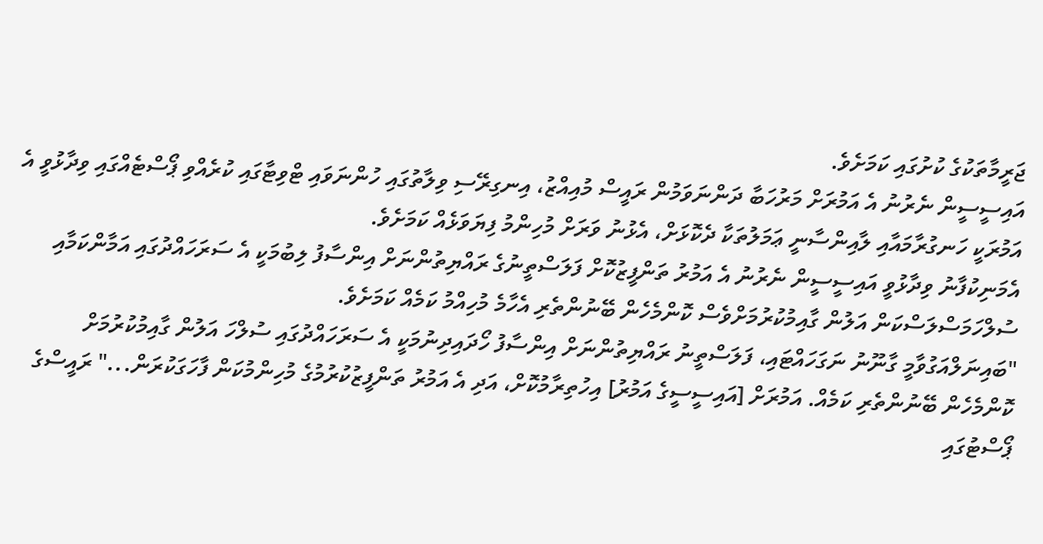ޖަރީމާތަކުގެ ކުށުގައި ކަމަށެވެ.
އައިސީސީން ނެރުނު އެ އަމުރަށް މަރުހަބާ ދަންނަވަމުން ރައީސް މުއިއްޒު، އިނގިރޭސި ވިލާތުގައި ހުންނަވައި ޓްވިޓާގައި ކުރެއްވި ޕޯސްޓެއްގައި ވިދާޅުވީ އެ އަމުރަކީ ހަނގުރާމައާއި ލާއިންސާނީ ޢަމަލުތަކާ ދެކޮޅަށް، އެޅުނު ވަރަށް މުހިންމު ފިޔަވަޅެއް ކަމަށެވެ.
އެމަނިކުފާނު ވިދާޅުވީ އައިސީސީން ނެރުނު އެ އަމުރު ތަންފީޒުކޮށް ފަލަސްތީނުގެ ރައްޔިތުންނަށް އިންސާފު ލިބުމަކީ އެ ސަރަހައްދުގައި އަމާންކަމާއި ސުލްހަމަސްލަސްކަން އަލުން ގާއިމުކުރުމަށްވެސް ކޮންމެހެން ބޭނުންތެރި އެހާމެ މުހިއްމު ކަމެއް ކަމަށެވެ.
"ބައިނަލްއަގުވާމީ ގާނޫނު ނަގަހައްޓައި، ފަލަސްތީނު ރައްޔިތުންނަށް އިންސާފު ހޯދައިދިނުމަކީ އެ ސަރަހައްދުގައި ސުލްހަ އަލުން ގާއިމުކުރުމަށް ކޮންމެހެން ބޭނުންތެރި ކަމެއް. އަމުރަށް [އައިސީސީގެ އަމުރު] އިހުތިރާމުކޮށް، އަދި އެ އަމުރު ތަންފީޒުކުރުމުގެ މުހިންމުކަން ފާހަގަކުރަން..." ރައީސްގެ ޕޯސްޓުގައި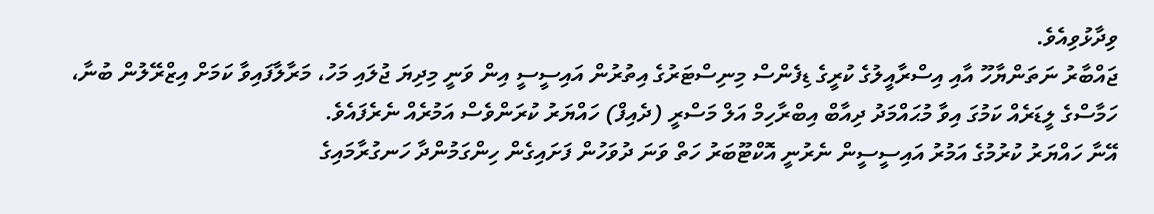ވިދާޅުވިއެވެ.
ޖައްބާރު ނަތަންޔާހޫ އާއި އިސްރާއީލުގެ ކުރީގެ ޑިފެންސް މިނިސްޓަރުގެ އިތުރުން އައިސީސީ އިން ވަނީ މިދިޔަ ޖުލައި މަހު، މަރާލާފައިވާ ކަމަށް އިޒްރޭލުން ބުނާ، ހަމާސްގެ ލީޑަރެއް ކަމުގަ އިވާ މުޙައްމަދު ދިއާބް އިބްރާހިމް އަލް މަސްރީ (ދެއިފް) ހައްޔަރު ކުރަންވެސް އަމުރެއް ނެރެފައެވެ.
އޭނާ ހައްޔަރު ކުރުމުގެ އަމުރު އައިސީސީން ނެރުނީ އޮކްޓޫބަރު ހަތް ވަނަ ދުވަހުން ފަށައިގެން ހިންގަމުންދާ ހަނގުރާމައިގެ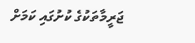ޖަރީމާތަކުގެ ކުށުގައި ކަމަށް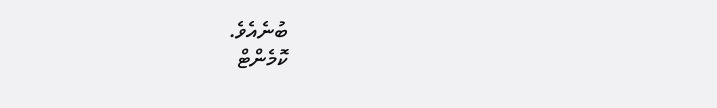ބުނެއެވެ.
ކޮމެންޓް